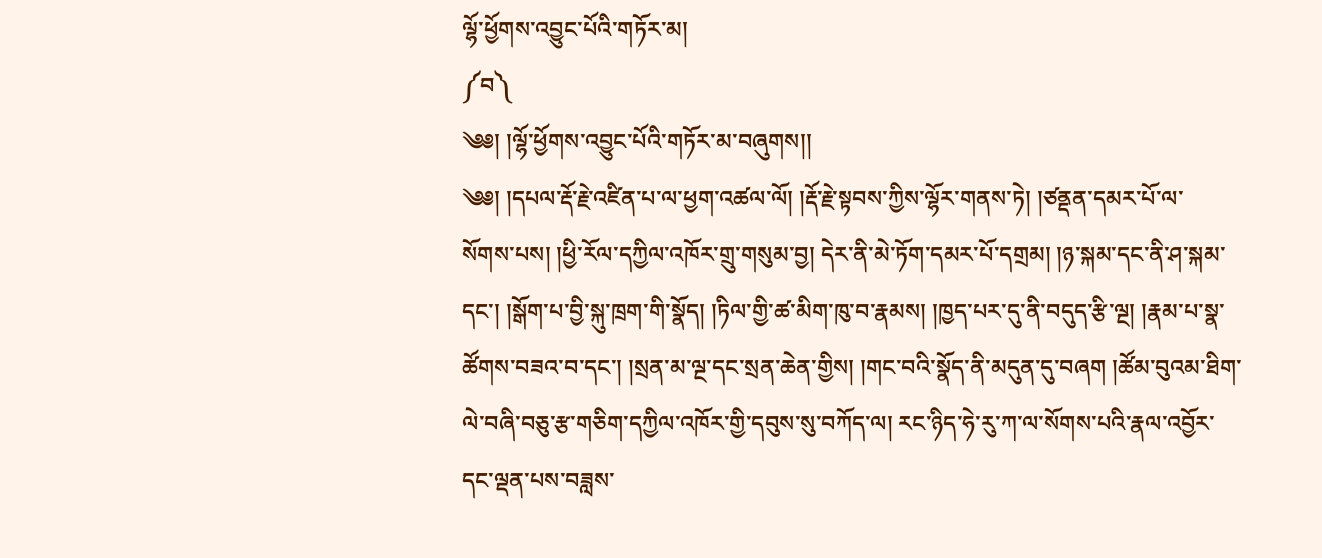ལྷོ་ཕྱོགས་འབྱུང་པོའི་གཏོར་མ།
༼བ༽
༄༅། །ལྷོ་ཕྱོགས་འབྱུང་པོའི་གཏོར་མ་བཞུགས།།
༄༅། །དཔལ་རྡོ་རྗེ་འཛིན་པ་ལ་ཕྱག་འཚལ་ལོ། །རྡོ་རྗེ་སྟབས་ཀྱིས་ལྷོར་གནས་ཏེ། །ཙནྡན་དམར་པོ་ལ་སོགས་པས། །ཕྱི་རོལ་དཀྱིལ་འཁོར་གྲུ་གསུམ་བྱ། དེར་ནི་མེ་ཏོག་དམར་པོ་དགྲམ། །ཉ་སྐམ་དང་ནི་ཤ་སྐམ་དང་། །སྒོག་པ་བྱི་སྐུ་ཁྲག་གི་སྣོད། །ཏིལ་གྱི་ཚ་མིག་ཁུ་བ་རྣམས། །ཁྱད་པར་དུ་ནི་བདུད་རྩི་ལྔ། །རྣམ་པ་སྣ་ཚོགས་བཟའ་བ་དང་། །སྲན་མ་ལྔ་དང་སྲན་ཆེན་གྱིས། །གང་བའི་སྣོད་ནི་མདུན་དུ་བཞག །ཚོམ་བུའམ་ཐིག་ལེ་བཞི་བཅུ་རྩ་གཅིག་དཀྱིལ་འཁོར་གྱི་དབུས་སུ་བཀོད་ལ། རང་ཉིད་ཧེ་རུ་ཀ་ལ་སོགས་པའི་རྣལ་འབྱོར་དང་ལྡན་པས་བཟླས་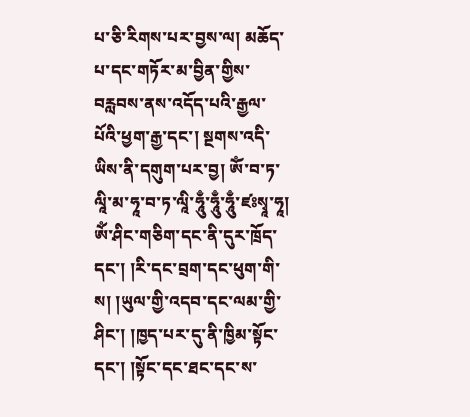པ་ཅི་རིགས་པར་བྱས་ལ། མཆོད་པ་དང་གཏོར་མ་བྱིན་གྱིས་བརླབས་ནས་འདོད་པའི་རྒྱལ་པོའི་ཕྱག་རྒྱ་དང་། སྔགས་འདི་ཡིས་ནི་དགུག་པར་བྱ། ཨོཾ་བ་ཏ་ལཱི་མ་ཧཱ་བ་ཏ་ལཱི་ཧཱུྃ་ཧཱུྃ་ཧཱུྃ་ཛཿསྭཱ་ཧཱ། ཨོཾ་ཤིང་གཅིག་དང་ནི་དུར་ཁྲོད་དང་། །རི་དང་བྲག་དང་ཕུག་གི་ས། །ཡུལ་གྱི་འདབ་དང་ལམ་གྱི་ཤིང་། །ཁྱད་པར་དུ་ནི་ཁྱིམ་སྟོང་དང་། །སྟོང་དང་ཐང་དང་ས་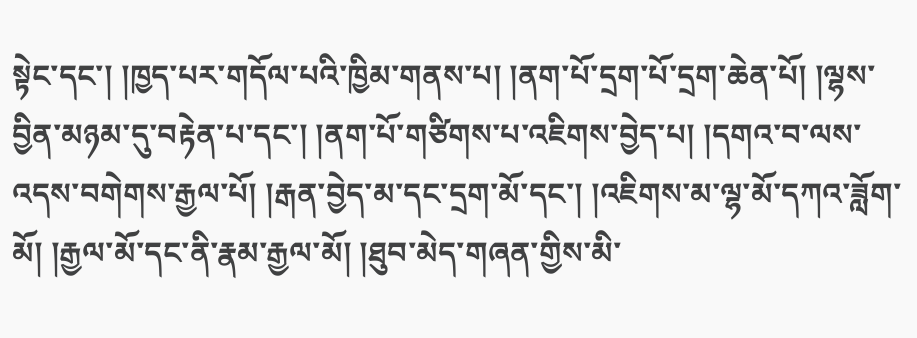སྟེང་དང་། །ཁྱད་པར་གདོལ་པའི་ཁྱིམ་གནས་པ། །ནག་པོ་དྲག་པོ་དྲག་ཆེན་པོ། །ལྷས་བྱིན་མཉམ་དུ་བརྟེན་པ་དང་། །ནག་པོ་གཙིགས་པ་འཇིགས་བྱེད་པ། །དགའ་བ་ལས་འདས་བགེགས་རྒྱལ་པོ། །རྒན་བྱེད་མ་དང་དྲག་མོ་དང་། །འཇིགས་མ་ལྷ་མོ་དཀའ་ཟློག་མོ། །རྒྱལ་མོ་དང་ནི་རྣམ་རྒྱལ་མོ། །ཐུབ་མེད་གཞན་གྱིས་མི་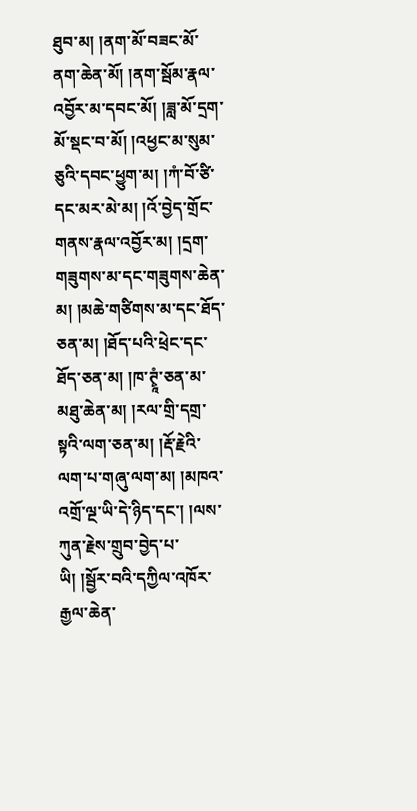ཐུབ་མ། །ནག་མོ་བཟང་མོ་ནག་ཆེན་མོ། །ནག་སྦོམ་རྣལ་འབྱོར་མ་དབང་མོ། །ཟླ་མོ་དྲག་མོ་སྡང་བ་མོ། །འཕྱང་མ་སུམ་ཅུའི་དབང་ཕྱུག་མ། །ཀཾ་བོ་ཙི་དང་མར་མེ་མ། །འོ་བྱེད་གྲོང་གནས་རྣལ་འབྱོར་མ། །དྲག་གཟུགས་མ་དང་གཟུགས་ཆེན་མ། །མཆེ་གཙིགས་མ་དང་ཐོད་ཅན་མ། །ཐོད་པའི་ཕྲེང་དང་ཐོད་ཅན་མ། །ཁ་ཊྭཱཾ་ཅན་མ་མཐུ་ཆེན་མ། །རལ་གྲི་དགྲ་སྟའི་ལག་ཅན་མ། །རྡོ་རྗེའི་ལག་པ་གཞུ་ལག་མ། །མཁའ་འགྲོ་ལྔ་ཡི་དེ་ཉིད་དང་། །ལས་ཀུན་རྗེས་གྲུབ་བྱེད་པ་ཡི། །སྦྱོར་བའི་དཀྱིལ་འཁོར་རྒྱལ་ཆེན་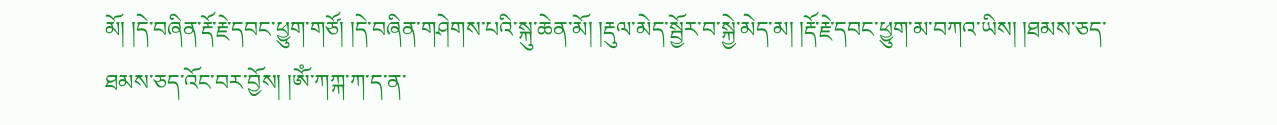མོ། །དེ་བཞིན་རྡོ་རྗེ་དབང་ཕྱུག་གཙོ། །དེ་བཞིན་གཤེགས་པའི་སྐུ་ཆེན་མོ། །རྡུལ་མེད་སྦྱོར་བ་སྐྱེ་མེད་མ། །རྡོ་རྗེ་དབང་ཕྱུག་མ་བཀའ་ཡིས། །ཐམས་ཅད་ཐམས་ཅད་འོང་བར་བྱོས། །ཨོཾ་ཀཀྐ་ཀ་ད་ན་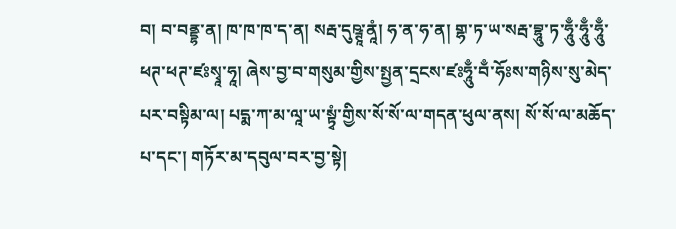བ། བ་བནྡྷ་ན། ཁ་ཁ་ཁ་ད་ན། སརྦ་དུཥྚཱ་ནཱཾ། ཧ་ན་ཧ་ན། གྷ་ཏ་ཡ་སརྦ་བྷཱུ་ཏ་ཧཱུྃ་ཧཱུྃ་ཧཱུྃ་ཕཊ་ཕཊ་ཛཿསྭཱ་ཧཱ། ཞེས་བྱ་བ་གསུམ་གྱིས་སྤྱན་དྲངས་ཛཿཧཱུྃ་བྃ་ཧོཿས་གཉིས་སུ་མེད་པར་བསྟིམ་ལ། པདྨ་ཀ་མ་ལཱ་ཡ་སྟྭཾ་གྱིས་སོ་སོ་ལ་གདན་ཕུལ་ནས། སོ་སོ་ལ་མཆོད་པ་དང་། གཏོར་མ་དབུལ་བར་བྱ་སྟེ།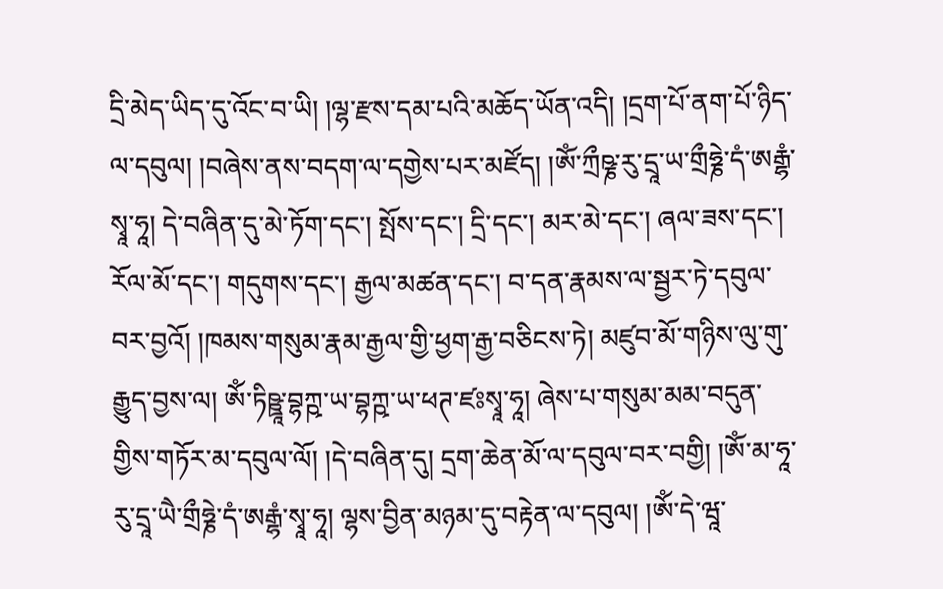དྲི་མེད་ཡིད་དུ་འོང་བ་ཡི། །ལྷ་རྫས་དམ་པའི་མཆོད་ཡོན་འདི། །དྲག་པོ་ནག་པོ་ཉིད་ལ་དབུལ། །བཞེས་ནས་བདག་ལ་དགྱེས་པར་མཛོད། །ཨོཾ་ཀྲྀཥྞ་རུ་དྲཱ་ཡ་གྲྀཧྞེ་དཾ་ཨརྒྷཾ་སྭཱ་ཧཱ། དེ་བཞིན་དུ་མེ་ཏོག་དང་། སྤོས་དང་། དྲི་དང་། མར་མེ་དང་། ཞལ་ཟས་དང་། རོལ་མོ་དང་། གདུགས་དང་། རྒྱལ་མཚན་དང་། བ་དན་རྣམས་ལ་སྦྱར་ཏེ་དབུལ་བར་བྱའོ། །ཁམས་གསུམ་རྣམ་རྒྱལ་གྱི་ཕྱག་རྒྱ་བཅིངས་ཏེ། མཛུབ་མོ་གཉིས་ལུ་གུ་རྒྱུད་བྱས་ལ། ཨོཾ་ཏིཥྛཱ་བྷཀྵ་ཡ་བྷཀྵ་ཡ་ཕཊ་ཛཿསྭཱ་ཧཱ། ཞེས་པ་གསུམ་མམ་བདུན་གྱིས་གཏོར་མ་དབུལ་ལོ། །དེ་བཞིན་དུ། དྲག་ཆེན་མོ་ལ་དབུལ་བར་བགྱི། །ཨོཾ་མ་ཧཱ་རུ་དྲཱ་ཡཻ་གྲྀཧྞེ་དཾ་ཨརྒྷཾ་སྭཱ་ཧཱ། ལྷས་བྱིན་མཉམ་དུ་བརྟེན་ལ་དབུལ། །ཨོཾ་དེ་ཝཱ་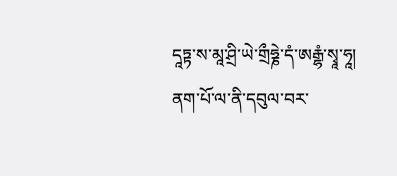དཱཏྟ་ས་མཱ་ཤྲི་ཡེ་གྲྀཧྞེ་དཾ་ཨརྒྷཾ་སྭཱ་ཧཱ། ནག་པོ་ལ་ནི་དབུལ་བར་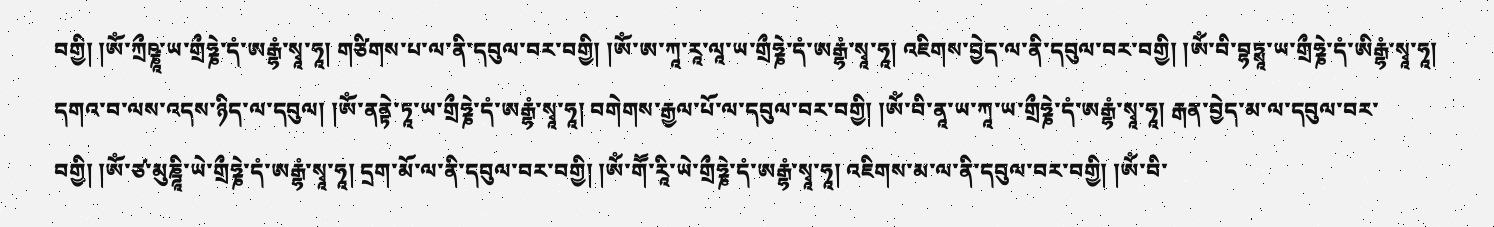བགྱི། །ཨོཾ་ཀྲྀཥྞཱ་ཡ་གྲྀཧྞེ་དཾ་ཨརྒྷཾ་སྭཱ་ཧཱ། གཙིགས་པ་ལ་ནི་དབུལ་བར་བགྱི། །ཨོཾ་ཨ་ཀཱ་རཱ་ལཱ་ཡ་གྲྀཧྞེ་དཾ་ཨརྒྷཾ་སྭཱ་ཧཱ། འཇིགས་བྱེད་ལ་ནི་དབུལ་བར་བགྱི། །ཨོཾ་བི་བྷཏྶཱ་ཡ་གྲྀཧྞེ་དཾ་ཨིརྒྷཾ་སྭཱ་ཧཱ། དགའ་བ་ལས་འདས་ཉིད་ལ་དབུལ། །ཨོཾ་ནནྟེ་ཏཱ་ཡ་གྲྀཧྞེ་དཾ་ཨརྒྷཾ་སྭཱ་ཧཱ། བགེགས་རྒྱལ་པོ་ལ་དབུལ་བར་བགྱི། །ཨོཾ་བི་ནཱ་ཡ་ཀཱ་ཡ་གྲྀཧྞེ་དཾ་ཨརྒྷཾ་སྭཱ་ཧཱ། རྒན་བྱེད་མ་ལ་དབུལ་བར་བགྱི། །ཨོཾ་ཙ་མུཎྜཱི་ཡེ་གྲྀཧྞེ་དཾ་ཨརྒྷཾ་སྭཱ་ཧཱ། དྲག་མོ་ལ་ནི་དབུལ་བར་བགྱི། །ཨོཾ་གཽ་རཱི་ཡེ་གྲྀཧྞེ་དཾ་ཨརྒྷཾ་སྭཱ་ཧཱ། འཇིགས་མ་ལ་ནི་དབུལ་བར་བགྱི། །ཨོཾ་བི་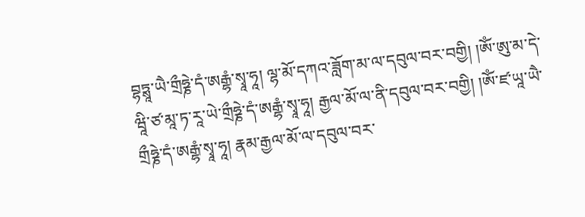བྷཏྶཱ་ཡཻ་གྲྀཧྞེ་དཾ་ཨརྒྷཾ་སྭཱ་ཧཱ། ལྷ་མོ་དཀའ་ཟློག་མ་ལ་དབུལ་བར་བགྱི། །ཨོཾ་ཨུ་མ་དེ་ཝཱི་ཙ་མཱ་ཏ་རཱ་ཡེ་གྲྀཧྞེ་དཾ་ཨརྒྷཾ་སྭཱ་ཧཱ། རྒྱལ་མོ་ལ་ནི་དབུལ་བར་བགྱི། །ཨོཾ་ཛ་ཡཱ་ཡཻ་གྲྀཧྞེ་དཾ་ཨརྒྷཾ་སྭཱ་ཧཱ། རྣམ་རྒྱལ་མོ་ལ་དབུལ་བར་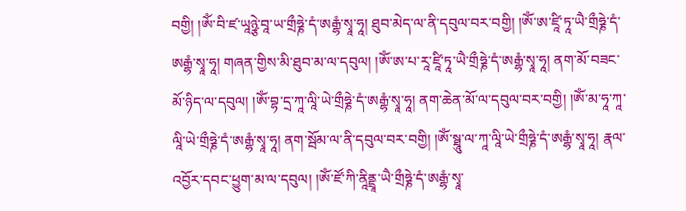བགྱི། །ཨོཾ་བི་ཛ་ཡཱཉྩེ་བཱ་ཡ་གྲྀཧྞེ་དཾ་ཨརྒྷཾ་སྭཱ་ཧཱ། ཐུབ་མེད་ལ་ནི་དབུལ་བར་བགྱི། །ཨོཾ་ཨ་ཛཱི་ཏཱ་ཡཻ་གྲྀཧྞེ་དཾ་ཨརྒྷཾ་སྭཱ་ཧཱ། གཞན་གྱིས་མི་ཐུབ་མ་ལ་དབུལ། །ཨོཾ་ཨ་པ་རཱ་ཛཱི་ཏཱ་ཡཻ་གྲྀཧྞེ་དཾ་ཨརྒྷཾ་སྭཱ་ཧཱ། ནག་མོ་བཟང་མོ་ཉིད་ལ་དབུལ། །ཨོཾ་བྷ་དྲ་ཀཱ་ལཱི་ཡེ་གྲྀཧྞེ་དཾ་ཨརྒྷཾ་སྭཱ་ཧཱ། ནག་ཆེན་མོ་ལ་དབུལ་བར་བགྱི། །ཨོཾ་མ་ཧཱ་ཀཱ་ལཱི་ཡེ་གྲྀཧྞེ་དཾ་ཨརྒྷཾ་སྭཱ་ཧཱ། ནག་སྦོམ་ལ་ནི་དབུལ་བར་བགྱི། །ཨོཾ་སྠཱུ་ལ་ཀཱ་ལཱི་ཡེ་གྲྀཧྞེ་དཾ་ཨརྒྷཾ་སྭཱ་ཧཱ། རྣལ་འབྱོར་དབང་ཕྱུག་མ་ལ་དབུལ། །ཨོཾ་ཛོ་ཀི་ནཱིནྡྲཱ་ཡཻ་གྲྀཧྞེ་དཾ་ཨརྒྷཾ་སྭཱ་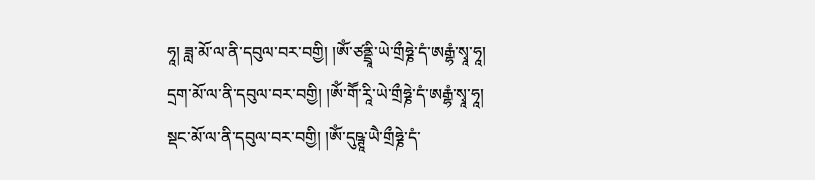ཧཱ། ཟླ་མོ་ལ་ནི་དབུལ་བར་བགྱི། །ཨོཾ་ཙནྡྲཱི་ཡེ་གྲྀཧྞེ་དཾ་ཨརྒྷཾ་སྭཱ་ཧཱ། དྲག་མོ་ལ་ནི་དབུལ་བར་བགྱི། །ཨོཾ་གཽ་རཱི་ཡེ་གྲྀཧྞེ་དཾ་ཨརྒྷཾ་སྭཱ་ཧཱ། སྡང་མོ་ལ་ནི་དབུལ་བར་བགྱི། །ཨོཾ་དུཥྚཱ་ཡཻ་གྲྀཧྞེ་དཾ་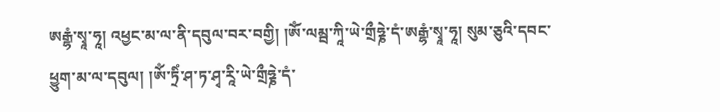ཨརྒྷཾ་སྭཱ་ཧཱ། འཕྱང་མ་ལ་ནི་དབུལ་བར་བགྱི། །ཨོཾ་ལམྦ་ཀཱི་ཡེ་གྲྀཧྞེ་དཾ་ཨརྒྷཾ་སྭཱ་ཧཱ། སུམ་ཅུའི་དབང་ཕྱུག་མ་ལ་དབུལ། །ཨོཾ་ཏྲིཾ་ཤ་ཏ་ཤྭ་རཱི་ཡེ་གྲྀཧྞེ་དཾ་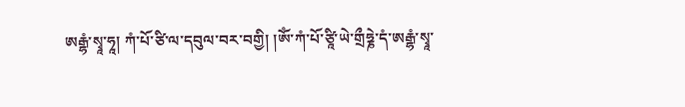ཨརྒྷཾ་སྭཱ་ཧཱ། ཀཾ་པོ་ཙི་ལ་དབུལ་བར་བགྱི། །ཨོཾ་ཀཾ་པོ་ཙཱི་ཡེ་གྲྀཧྞེ་དཾ་ཨརྒྷཾ་སྭཱ་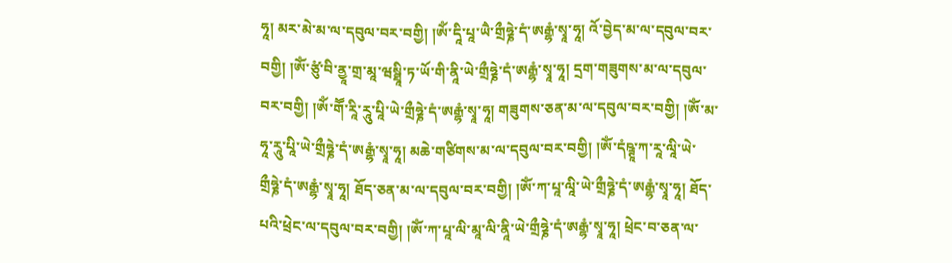ཧཱ། མར་མེ་མ་ལ་དབུལ་བར་བགྱི། །ཨོཾ་དཱི་པཱ་ཡཻ་གྲྀཧྞེ་དཾ་ཨརྒྷཾ་སྭཱ་ཧཱ། འོ་བྱེད་མ་ལ་དབུལ་བར་བགྱི། །ཨོཾ་ཙུཾ་བི་ནྱཱ་གྲ་མཱ་ཝསྠཱི་ཏ་ཡོ་གི་ནཱི་ཡེ་གྲྀཧྞེ་དཾ་ཨརྒྷཾ་སྭཱ་ཧཱ། དྲག་གཟུགས་མ་ལ་དབུལ་བར་བགྱི། །ཨོཾ་གཽ་རཱི་རཱུ་པཱི་ཡེ་གྲྀཧྞེ་དཾ་ཨརྒྷཾ་སྭཱ་ཧཱ། གཟུགས་ཅན་མ་ལ་དབུལ་བར་བགྱི། །ཨོཾ་མ་ཧཱ་རཱུ་པཱི་ཡེ་གྲྀཧྞེ་དཾ་ཨརྒྷཾ་སྭཱ་ཧཱ། མཆེ་གཙིགས་མ་ལ་དབུལ་བར་བགྱི། །ཨོཾ་དཾཥྚཱ་ཀ་རཱ་ལཱི་ཡེ་གྲྀཧྞེ་དཾ་ཨརྒྷཾ་སྭཱ་ཧཱ། ཐོད་ཅན་མ་ལ་དབུལ་བར་བགྱི། །ཨོཾ་ཀ་པཱ་ལཱི་ཡེ་གྲྀཧྞེ་དཾ་ཨརྒྷཾ་སྭཱ་ཧཱ། ཐོད་པའི་ཕྲེང་ལ་དབུལ་བར་བགྱི། །ཨོཾ་ཀ་པཱ་ལི་མཱ་ལི་ནཱི་ཡེ་གྲྀཧྞེ་དཾ་ཨརྒྷཾ་སྭཱ་ཧཱ། ཕྲེང་བ་ཅན་ལ་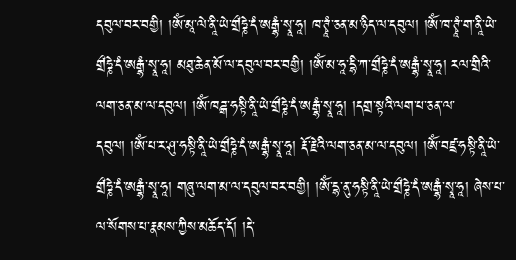དབུལ་བར་བགྱི། །ཨོཾ་མཱ་ལེ་ནཱི་ཡེ་གྲྀཧྞེ་དཾ་ཨརྒྷཾ་སྭཱ་ཧཱ། ཁ་ཊྭཱཾ་ཅན་མ་ཉིད་ལ་དབུལ། །ཨོཾ་ཁ་ཊྭཱཾ་ག་ནཱི་ཡེ་གྲྀཧྞེ་དཾ་ཨརྒྷཾ་སྭཱ་ཧཱ། མཐུ་ཆེན་མོ་ལ་དབུལ་བར་བགྱི། །ཨོཾ་མ་ཧཱ་དྷི་ཀ་གྲྀཧྞེ་དཾ་ཨརྒྷཾ་སྭཱ་ཧཱ། རལ་གྲིའི་ལག་ཅན་མ་ལ་དབུལ། །ཨོཾ་ཁཌྒ་ཧསྟི་ནཱི་ཡེ་གྲྀཧྞེ་དཾ་ཨརྒྷཾ་སྭཱ་ཧཱ། །དགྲ་སྟའི་ལག་པ་ཅན་ལ་དབུལ། །ཨོཾ་པ་ར་ཤུ་ཧསྟི་ནཱི་ཡེ་གྲྀཧྞེ་དཾ་ཨརྒྷཾ་སྭཱ་ཧཱ། རྡོ་རྗེའི་ལག་ཅན་མ་ལ་དབུལ། །ཨོཾ་བཛྲ་ཧསྟི་ནཱི་ཡེ་གྲྀཧྞེ་དཾ་ཨརྒྷཾ་སྭཱ་ཧཱ། གཞུ་ལག་མ་ལ་དབུལ་བར་བགྱི། །ཨོཾ་དྷ་ནུ་ཧསྟི་ནཱི་ཡེ་གྲྀཧྞེ་དཾ་ཨརྒྷཾ་སྭཱ་ཧཱ། ཞེས་པ་ལ་སོགས་པ་རྣམས་ཀྱིས་མཆོད་དོ། །དེ་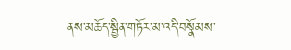ནས་མཆོད་སྦྱིན་གཏོར་མ་འདི་བསྣོམས་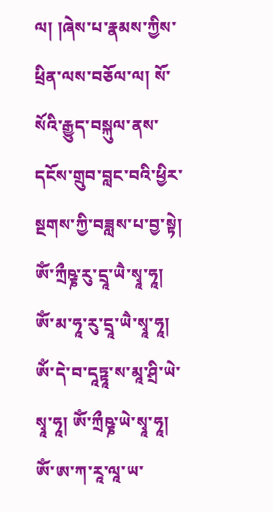ལ། །ཞེས་པ་རྣམས་ཀྱིས་ཕྲིན་ལས་བཅོལ་ལ། སོ་སོའི་རྒྱུད་བསྐུལ་ནས་དངོས་གྲུབ་བླང་བའི་ཕྱིར་སྔགས་ཀྱི་བཟླས་པ་བྱ་སྟེ། ཨོཾ་ཀྲྀཥྞ་རུ་དྲཱ་ཡཻ་སྭཱ་ཧཱ། ཨོཾ་མ་ཧཱ་རུ་དྲཱ་ཡཻ་སྭཱ་ཧཱ། ཨོཾ་དེ་བ་དཱཏྟཱ་ས་མཱ་ཤྲི་ཡེ་སྭཱ་ཧཱ། ཨོཾ་ཀྲྀཥྞ་ཡེ་སྭཱ་ཧཱ། ཨོཾ་ཨ་ཀ་རཱ་ལཱ་ཡ་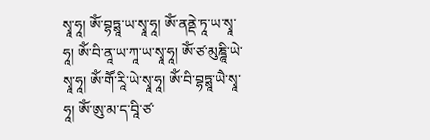སྭཱ་ཧཱ། ཨོཾ་བྷཏྶཱ་ཡ་སྭཱ་ཧཱ། ཨོཾ་ནནྡེ་ཏཱ་ཡ་སྭཱ་ཧཱ། ཨོཾ་བི་ནཱ་ཡ་ཀཱ་ཡ་སྭཱ་ཧཱ། ཨོཾ་ཙ་མུཎྜཱི་ཡེ་སྭཱ་ཧཱ། ཨོཾ་གཽ་རཱི་ཡེ་སྭཱ་ཧཱ། ཨོཾ་བི་བྷཏྶཱ་ཡཻ་སྭཱ་ཧཱ། ཨོཾ་ཨུ་མ་ད་བཱི་ཙ་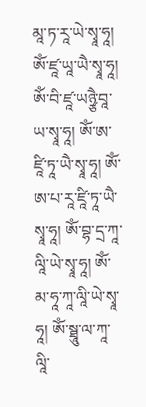མཱ་ཏ་རཱ་ཡེ་སྭཱ་ཧཱ། ཨོཾ་ཛཱ་ཡཱ་ཡཻ་སྭཱ་ཧཱ། ཨོཾ་བི་ཛཱ་ཡཉྩཻ་བཱ་ཡ་སྭཱ་ཧཱ། ཨོཾ་ཨ་ཛཱི་ཏཱ་ཡཻ་སྭཱ་ཧཱ། ཨོཾ་ཨ་པ་རཱ་ཛཱི་ཏཱ་ཡཻ་སྭཱ་ཧཱ། ཨོཾ་བྷ་དྲ་ཀཱ་ལཱི་ཡེ་སྭཱ་ཧཱ། ཨོཾ་མ་ཧཱ་ཀཱ་ལཱི་ཡེ་སྭཱ་ཧཱ། ཨོཾ་སྠཱུ་ལ་ཀཱ་ལཱི་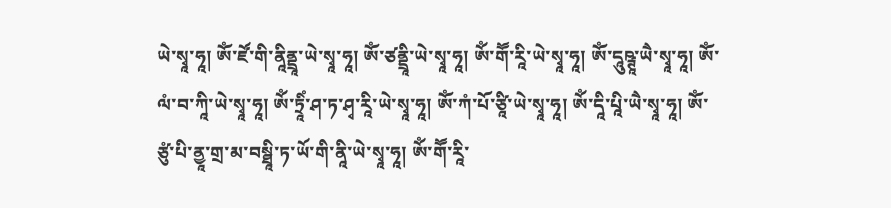ཡེ་སྭཱ་ཧཱ། ཨོཾ་ཛོ་གི་ནཱིནྡྲཱ་ཡེ་སྭཱ་ཧཱ། ཨོཾ་ཙནྡྲཱི་ཡེ་སྭཱ་ཧཱ། ཨོཾ་གཽ་རཱི་ཡེ་སྭཱ་ཧཱ། ཨོཾ་དཱུཥྚཱ་ཡཻ་སྭཱ་ཧཱ། ཨོཾ་ལཾ་བ་ཀཱི་ཡེ་སྭཱ་ཧཱ། ཨོཾ་ཏྲཱིཾ་ཤ་ཏ་ཤྭ་རཱི་ཡེ་སྭཱ་ཧཱ། ཨོཾ་ཀཾ་པོ་ཙཱི་ཡེ་སྭཱ་ཧཱ། ཨོཾ་དཱི་པཱི་ཡཻ་སྭཱ་ཧཱ། ཨོཾ་ཙུཾ་པི་ནྱཱ་གྲ་མ་བསྠཱི་ཏ་ཡོ་གི་ནཱི་ཡེ་སྭཱ་ཧཱ། ཨོཾ་གཽ་རཱི་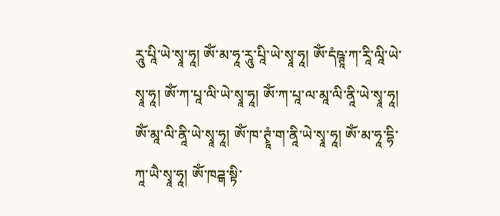རཱུ་པཱི་ཡེ་སྭཱ་ཧཱ། ཨོཾ་མ་ཧཱ་རཱུ་པཱི་ཡེ་སྭཱ་ཧཱ། ཨོཾ་དཾཥྚཱ་ཀ་རཱི་ལཱི་ཡེ་སྭཱ་ཧཱ། ཨོཾ་ཀ་པཱ་ལི་ཡེ་སྭཱ་ཧཱ། ཨོཾ་ཀ་པཱ་ལ་མཱ་ལི་ནཱི་ཡེ་སྭཱ་ཧཱ། ཨོཾ་མཱ་ལི་ནཱི་ཡེ་སྭཱ་ཧཱ། ཨོཾ་ཁ་ཊྭཱཾ་ག་ནཱི་ཡེ་སྭཱ་ཧཱ། ཨོཾ་མ་ཧཱ་དྷི་ཀཱ་ཡཻ་སྭཱ་ཧཱ། ཨོཾ་ཁཌྒ་སྟི་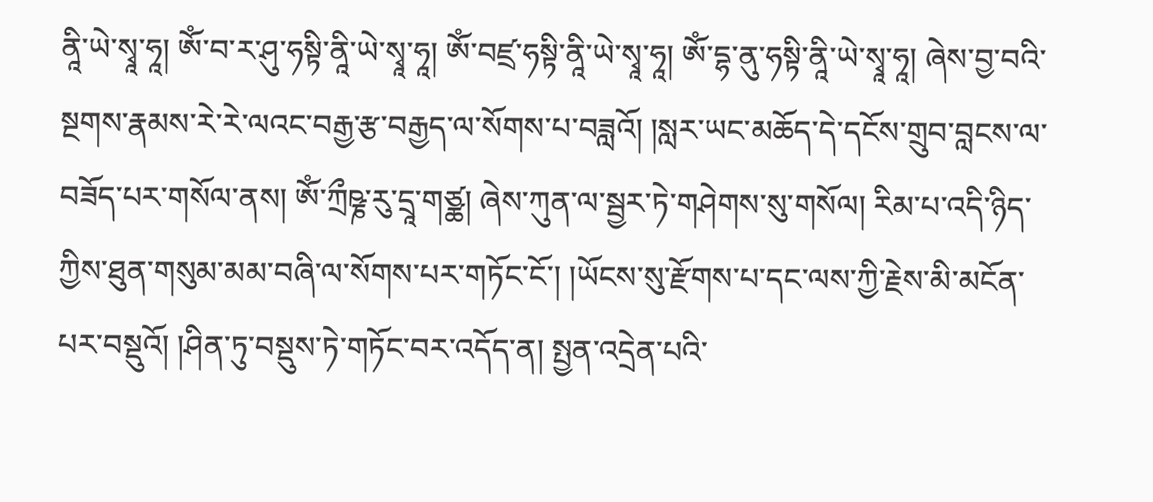ནཱི་ཡེ་སྭཱ་ཧཱ། ཨོཾ་བ་ར་ཤུ་ཧསྟི་ནཱི་ཡེ་སྭཱ་ཧཱ། ཨོཾ་བཛྲ་ཧསྟི་ནཱི་ཡེ་སྭཱ་ཧཱ། ཨོཾ་དྷ་ནུ་ཧསྟི་ནཱི་ཡེ་སྭཱ་ཧཱ། ཞེས་བྱ་བའི་སྔགས་རྣམས་རེ་རེ་ལའང་བརྒྱ་རྩ་བརྒྱད་ལ་སོགས་པ་བཟླའོ། །སླར་ཡང་མཆོད་དེ་དངོས་གྲུབ་བླངས་ལ་བཟོད་པར་གསོལ་ནས། ཨོཾ་ཀྲྀཥྞ་རུ་དྲཱ་གཙྪ། ཞེས་ཀུན་ལ་སྦྱར་ཏེ་གཤེགས་སུ་གསོལ། རིམ་པ་འདི་ཉིད་ཀྱིས་ཐུན་གསུམ་མམ་བཞི་ལ་སོགས་པར་གཏོང་ངོ་། །ཡོངས་སུ་རྫོགས་པ་དང་ལས་ཀྱི་རྗེས་མི་མངོན་པར་བསྡུའོ། །ཤིན་ཏུ་བསྡུས་ཏེ་གཏོང་བར་འདོད་ན། སྤྱན་འདྲེན་པའི་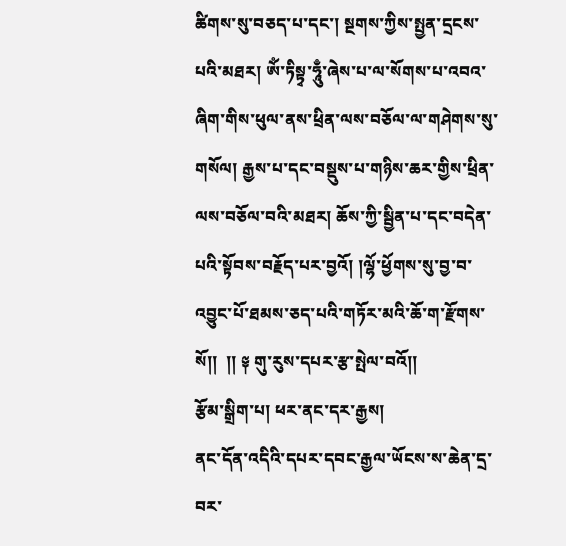ཚིགས་སུ་བཅད་པ་དང་། སྔགས་ཀྱིས་སྤྱན་དྲངས་པའི་མཐར། ཨོཾ་ཏིསྟྭ་ཧཱུྃ་ཞེས་པ་ལ་སོགས་པ་འབའ་ཞིག་གིས་ཕུལ་ནས་ཕྲིན་ལས་བཅོལ་ལ་གཤེགས་སུ་གསོལ། རྒྱས་པ་དང་བསྡུས་པ་གཉིས་ཆར་གྱིས་ཕྲིན་ལས་བཅོལ་བའི་མཐར། ཆོས་ཀྱི་སྦྱིན་པ་དང་བདེན་པའི་སྟོབས་བརྗོད་པར་བྱའོ། །ལྷོ་ཕྱོགས་སུ་བྱ་བ་འབྱུང་པོ་ཐམས་ཅད་པའི་གཏོར་མའི་ཆོ་ག་རྫོགས་སོ།།  །། ༈ གུ་རུས་དཔར་རྩ་སྤེལ་བའོ།།
རྩོམ་སྒྲིག་པ། ཕར་ནང་དར་རྒྱས།
ནང་དོན་འདིའི་དཔར་དབང་རྒྱལ་ཡོངས་ས་ཆེན་དྲ་བར་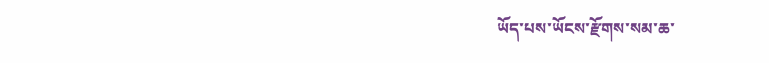ཡོད་པས་ཡོངས་རྫོགས་སམ་ཆ་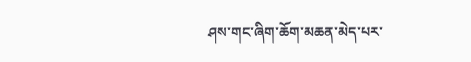ཤས་གང་ཞིག་ཆོག་མཆན་མེད་པར་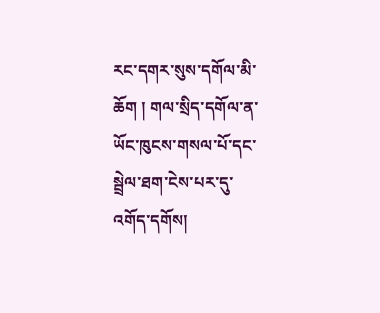རང་དགར་སུས་དགོལ་མི་ཆོག ། གལ་སྲིད་དགོལ་ན་ཡོང་ཁུངས་གསལ་པོ་དང་སྦྲེལ་ཐག་ངེས་པར་དུ་འགོད་དགོས།